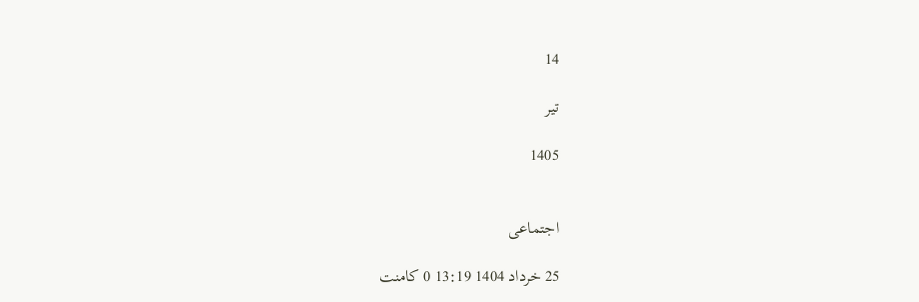14

تیر

1405


اجتماعی

25 خرداد 1404 13:19 0 کامنت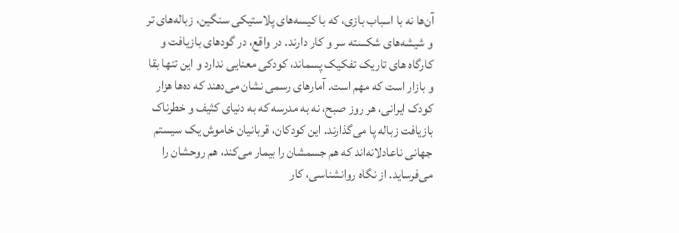آن‌ها نه با اسباب بازی، که با کیسه‌های پلاستیکی سنگین، زباله‌های تر و شیشه‌های شکسته سر و کار دارند. در واقع، در گودهای بازیافت و کارگاه های تاریک تفکیک پسماند، کودکی معنایی ندارد و این تنها بقا و بازار است که مهم است. آمارهای رسمی نشان می‌دهند که ده‌ها هزار کودک ایرانی، هر روز صبح، نه به مدرسه که به دنیای کثیف و خطرناک بازیافت زباله پا می‌گذارند. این کودکان، قربانیان خاموش یک سیستم جهانی ناعادلانه‌اند که هم جسمشان را بیمار می‌کند، هم روحشان را می‌فرساید. از نگاه روانشناسی، کار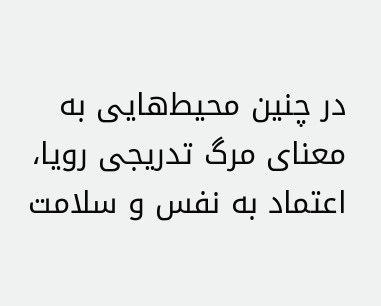در چنین محیط‌هایی به معنای مرگ تدریجی رویا، اعتماد به نفس و سلامت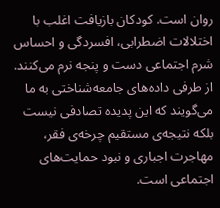روان است. کودکان بازیافت اغلب با اختلالات اضطرابی، افسردگی و احساس شرم اجتماعی دست و پنجه نرم می‌کنند. از طرفی داده‌های جامعه‌شناختی به ما می‌گویند که این پدیده تصادفی نیست بلکه نتیجه‌ی مستقیم چرخه‌ی فقر، مهاجرت اجباری و نبود حمایت‌های اجتماعی است.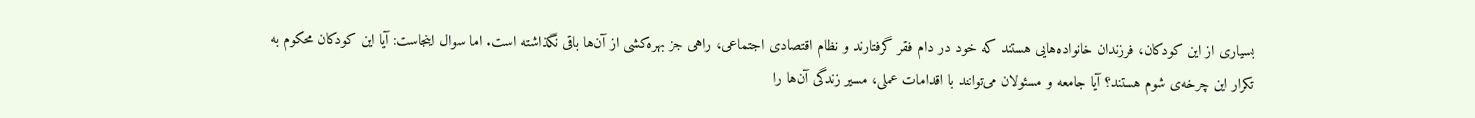بسیاری از این کودکان، فرزندان خانواده‌هایی هستند که خود در دام فقر گرفتارند و نظام اقتصادی اجتماعی، راهی جز بهره‌کشی از آن‌ها باقی نگذاشته است. اما سوال اینجاست: آیا این کودکان محکوم به تکرار این چرخه‌ی شوم هستند؟ آیا جامعه و مسئولان می‌توانند با اقدامات عملی، مسیر زندگی آن‌ها را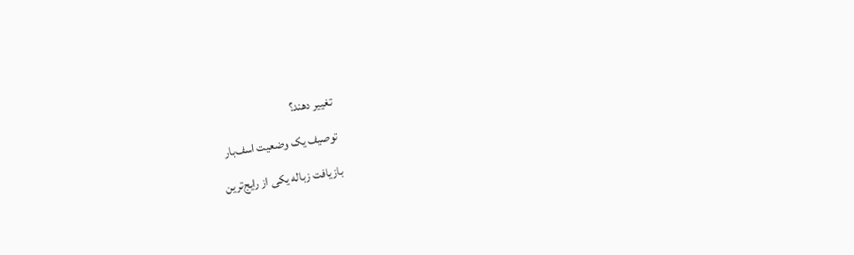تغییر دهند؟

توصیف یک وضعیت اسف‌بار

بازیافت زباله یکی از رایج‌ترین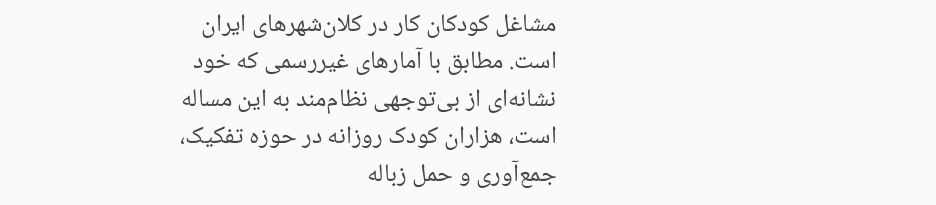مشاغل کودکان کار در کلان‌شهرهای ایران است. مطابق با آمارهای غیررسمی که خود نشانه‌ای از بی‌توجهی نظام‌مند به این مساله است، هزاران کودک روزانه در حوزه تفکیک، جمع‌آوری و حمل زباله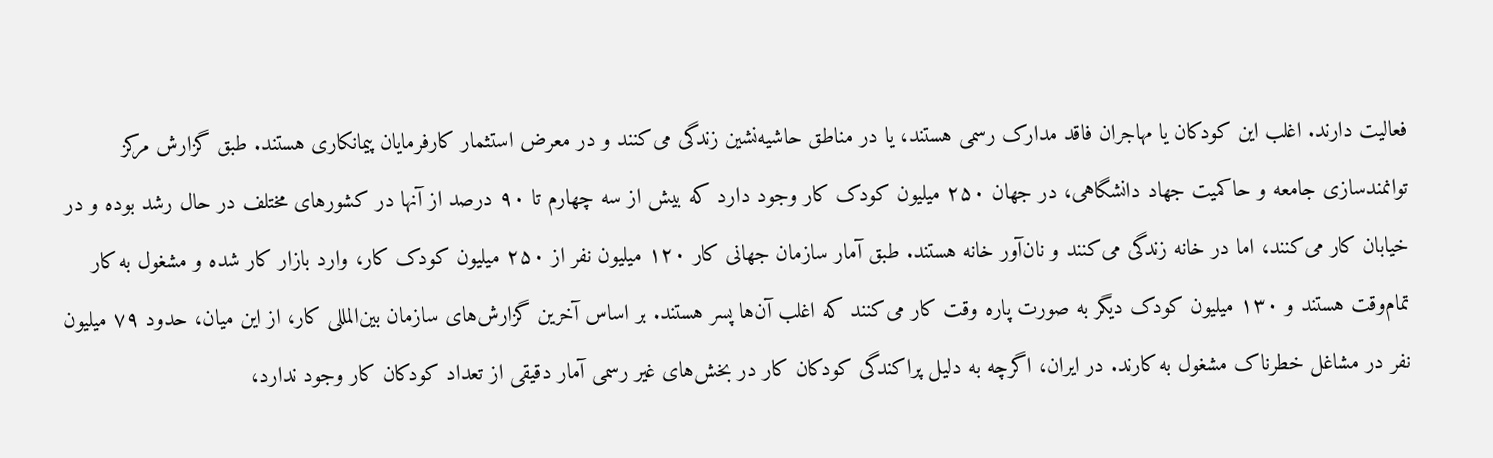فعالیت دارند. اغلب این کودکان یا مهاجران فاقد مدارک رسمی هستند، یا در مناطق حاشیه‌نشین زندگی می‌کنند و در معرض استثمار کارفرمایان پیمانکاری هستند. طبق گزارش مرکز توانمندسازی جامعه و حاکمیت جهاد دانشگاهی، در جهان ۲۵۰ میلیون کودک کار وجود دارد که بیش از سه چهارم تا ۹۰ درصد از آنها در کشورهای مختلف در حال رشد بوده و در خیابان کار می‌کنند، اما در خانه زندگی می‌کنند و نان‌آور خانه هستند. طبق آمار سازمان جهانی کار ۱۲۰ میلیون‌ نفر از ۲۵۰ میلیون کودک کار، وارد بازار کار شده و مشغول به کار تمام‌وقت هستند و ۱۳۰ میلیون کودک دیگر به صورت پاره وقت کار می‌کنند که اغلب آن‌ها پسر هستند. بر اساس آخرین گزارش‌های سازمان بین‌المللی کار، از این میان، حدود ۷۹ میلیون نفر در مشاغل خطرناک مشغول به کارند. در ایران، اگرچه به دلیل پراکندگی کودکان کار در بخش‌های غیر رسمی آمار دقیقی از تعداد کودکان کار وجود ندارد،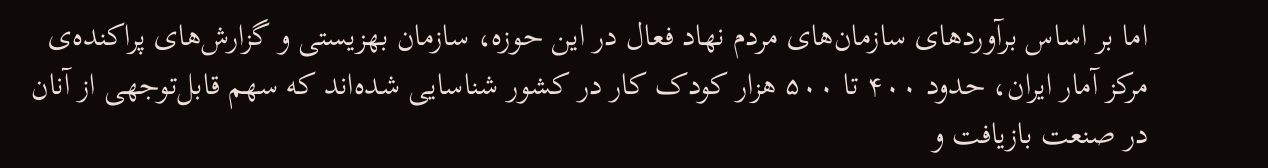اما بر اساس برآوردهای سازمان‌های مردم نهاد فعال در این حوزه، سازمان بهزیستی و گزارش‌های پراکنده‌ی مرکز آمار ایران، حدود ۴۰۰ تا ۵۰۰ هزار کودک کار در کشور شناسایی شده‌اند که سهم قابل‌توجهی از آنان در صنعت بازیافت و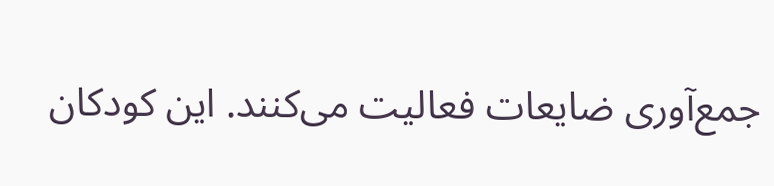جمع‌آوری ضایعات فعالیت می‌کنند. این کودکان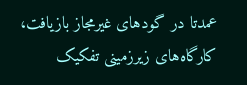عمدتا در گودهای غیرمجاز بازیافت، کارگاه‌های زیرزمینی تفکیک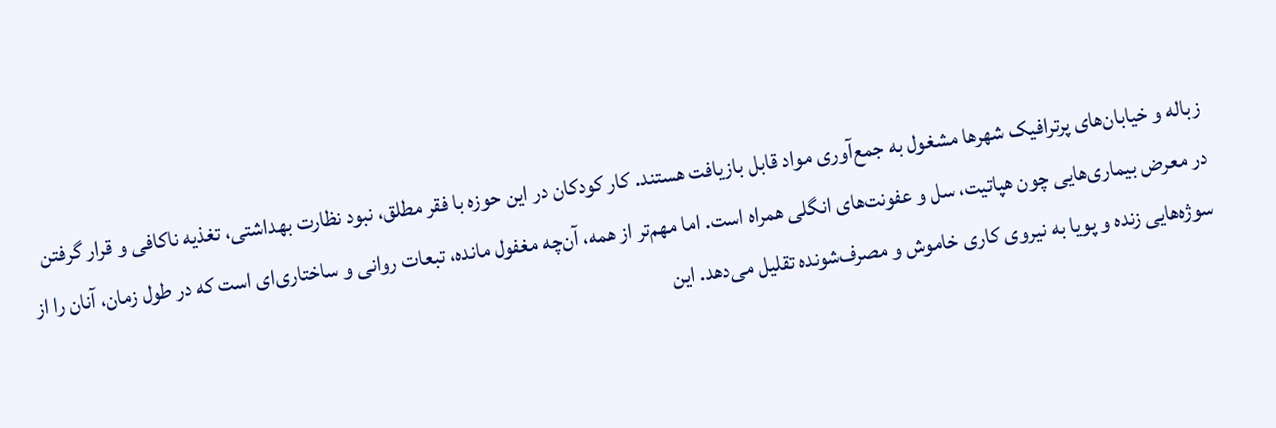زباله و خیابان‌های پرترافیک شهرها مشغول به جمع‌آوری مواد قابل ‌بازیافت هستند. کار کودکان در این حوزه با فقر مطلق، نبود نظارت بهداشتی، تغذیه ناکافی و قرار گرفتن در معرض بیماری‌هایی چون هپاتیت، سل و عفونت‌های انگلی همراه است. اما مهم‌تر از همه، آن‌چه مغفول مانده، تبعات روانی و ساختاری‌ای است که در طول زمان، آنان را از سوژه‌هایی زنده و پویا به نیروی کاری خاموش و مصرف‌شونده تقلیل می‌دهد. این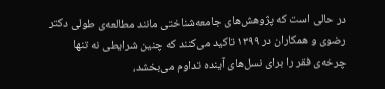در حالی است که پژوهش‌های جامعه‌شناختی مانند مطالعه‌ی طولی دکتر رضوی و همکاران در ۱۳۹۹ تاکید می‌کنند که چنین شرایطی نه ‌تنها چرخه‌ی فقر را برای نسل‌های آینده تداوم می‌بخشد،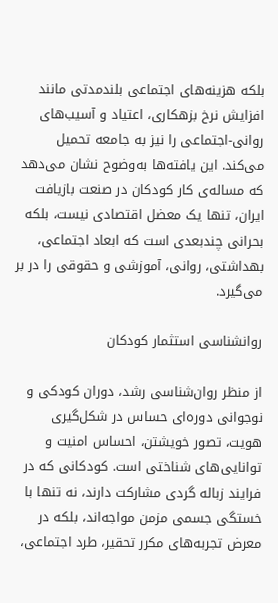بلکه هزینه‌های اجتماعی بلندمدتی مانند افزایش نرخ بزهکاری، اعتیاد و آسیب‌های روانی-اجتماعی را نیز به جامعه تحمیل می‌کند. این یافته‌ها به‌وضوح نشان می‌دهد که مساله‌ی کار کودکان در صنعت بازیافت ایران، تنها یک معضل اقتصادی نیست، بلکه بحرانی چندبعدی است که ابعاد اجتماعی، بهداشتی، روانی، آموزشی و حقوقی را در بر می‌گیرد.

روانشناسی استثمار کودکان

از منظر روان‌شناسی رشد، دوران کودکی و نوجوانی دوره‌ای حساس در شکل‌گیری هویت، تصور خویشتن، احساس امنیت و توانایی‌های شناختی است. کودکانی که در فرایند زباله ‌گردی مشارکت دارند، نه‌ تنها با خستگی جسمی مزمن مواجه‌اند، بلکه در معرض تجربه‌های مکرر تحقیر، طرد اجتماعی،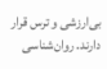بی‌ارزشی و ترس قرار دارند. روان‌شناسی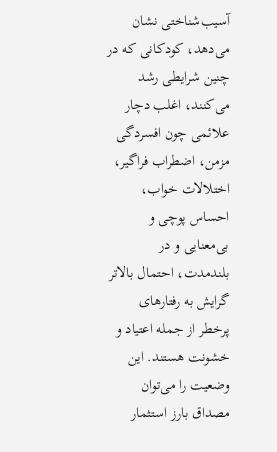آسیب‌شناختی نشان می‌دهد، کودکانی که در چنین شرایطی رشد می‌کنند، اغلب دچار علائمی چون افسردگی مزمن، اضطراب فراگیر، اختلالات خواب، احساس پوچی و بی‌معنایی و در بلندمدت، احتمال بالاتر گرایش به رفتارهای پرخطر از جمله اعتیاد و خشونت هستند. این وضعیت را می‌توان مصداق بارز استثمار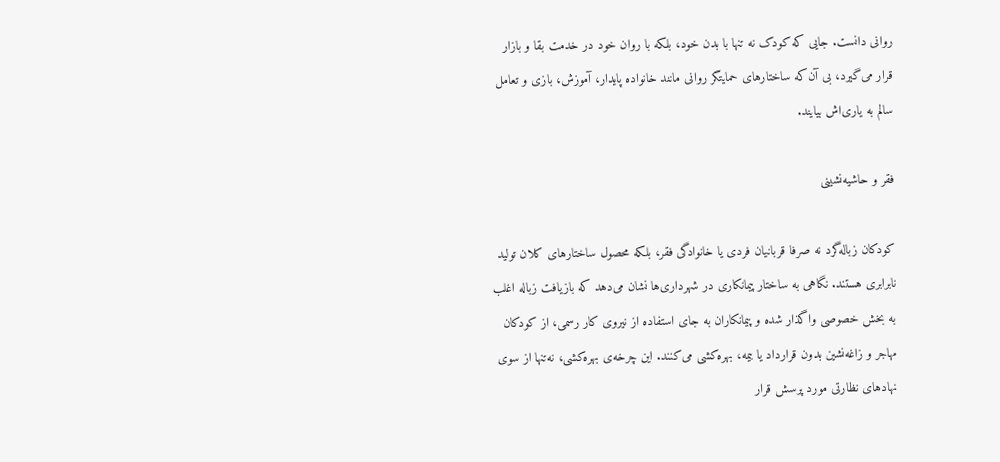روانی دانست. جایی که کودک نه تنها با بدن خود، بلکه با روان خود در خدمت بقا و بازار قرار می‌گیرد، بی ‌آن‌که ساختارهای حمایتگر روانی مانند خانواده پایدار، آموزش، بازی و تعامل سالم به یاری‌اش بیایند.

فقر و حاشیه‌نشینی

کودکان زباله‌گرد نه صرفا قربانیان فردی یا خانوادگی فقر، بلکه محصول ساختارهای کلان تولید نابرابری هستند. نگاهی به ساختار پیمانکاری در شهرداری‌ها نشان می‌دهد که بازیافت زباله اغلب به بخش خصوصی واگذار شده و پیمانکاران به‌ جای استفاده از نیروی کار رسمی، از کودکان مهاجر و زاغه‌نشین بدون قرارداد یا بیمه، بهره‌کشی می‌کنند. این چرخه‌ی بهره‌کشی، نه‌تنها از سوی نهادهای نظارتی مورد پرسش قرار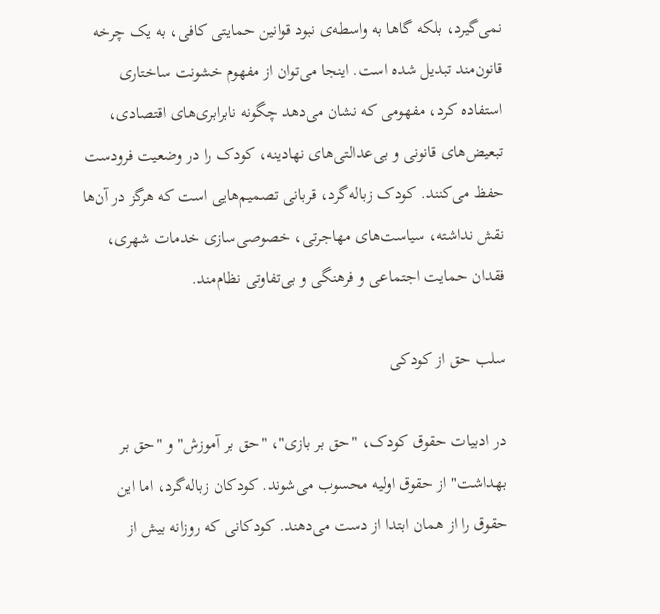نمی‌گیرد، بلکه گاها به واسطه‌ی نبود قوانین حمایتی کافی، به یک چرخه قانون‌مند تبدیل شده است. اینجا می‌توان از مفهوم خشونت ساختاری استفاده کرد، مفهومی که نشان می‌دهد چگونه نابرابری‌های اقتصادی، تبعیض‌های قانونی و بی‌عدالتی‌های نهادینه، کودک را در وضعیت فرودست حفظ می‌کنند. کودک زباله‌گرد، قربانی تصمیم‌هایی است که هرگز در آن‌ها نقش نداشته، سیاست‌های مهاجرتی، خصوصی‌سازی خدمات شهری، فقدان حمایت اجتماعی و فرهنگی و بی‌تفاوتی نظام‌مند.

سلب حق از کودکی

در ادبیات حقوق کودک، "حق بر بازی"، "حق بر آموزش" و "حق بر بهداشت" از حقوق اولیه محسوب می‌شوند. کودکان زباله‌گرد، اما این حقوق را از همان ابتدا از دست می‌دهند. کودکانی که روزانه بیش از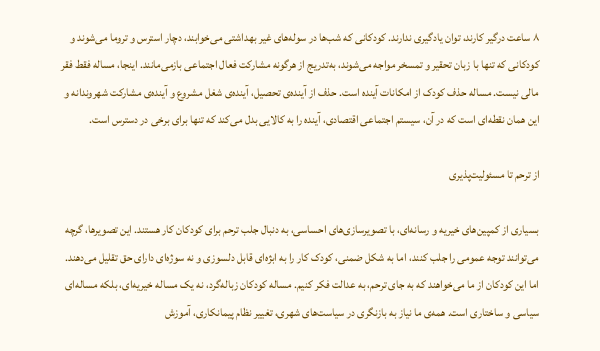۸ ساعت درگیر کارند، توان یادگیری ندارند. کودکانی که شب‌ها در سوله‌های غیر بهداشتی می‌خوابند، دچار استرس و تروما می‌شوند و کودکانی که تنها با زبان تحقیر و تمسخر مواجه می‌شوند، به‌تدریج از هرگونه مشارکت فعال اجتماعی بازمی‌مانند. اینجا، مساله فقط فقر مالی نیست. مساله حذف کودک از امکانات آینده است. حذف از آینده‌ی تحصیل، آینده‌ی شغل مشروع و آینده‌ی مشارکت شهروندانه و این همان نقطه‌ای است که در آن، سیستم اجتماعی اقتصادی، آینده را به کالایی بدل می‌کند که تنها برای برخی در دسترس است.

از ترحم تا مسئولیت‌پذیری

بسیاری از کمپین‌های خیریه و رسانه‌ای، با تصویرسازی‌های احساسی، به دنبال جلب ترحم برای کودکان کار هستند. این تصویرها، گرچه می‌توانند توجه عمومی را جلب کنند، اما به شکل ضمنی، کودک کار را به ابژه‌ای قابل دلسوزی و نه سوژه‌ای دارای حق تقلیل می‌دهند. اما این کودکان از ما می‌خواهند که به جای ترحم، به عدالت فکر کنیم. مساله کودکان زباله‌گرد، نه یک مساله خیریه‌ای، بلکه مساله‌ای سیاسی و ساختاری است. همه‌ی ما نیاز به بازنگری در سیاست‌های شهری، تغییر نظام پیمانکاری، آموزش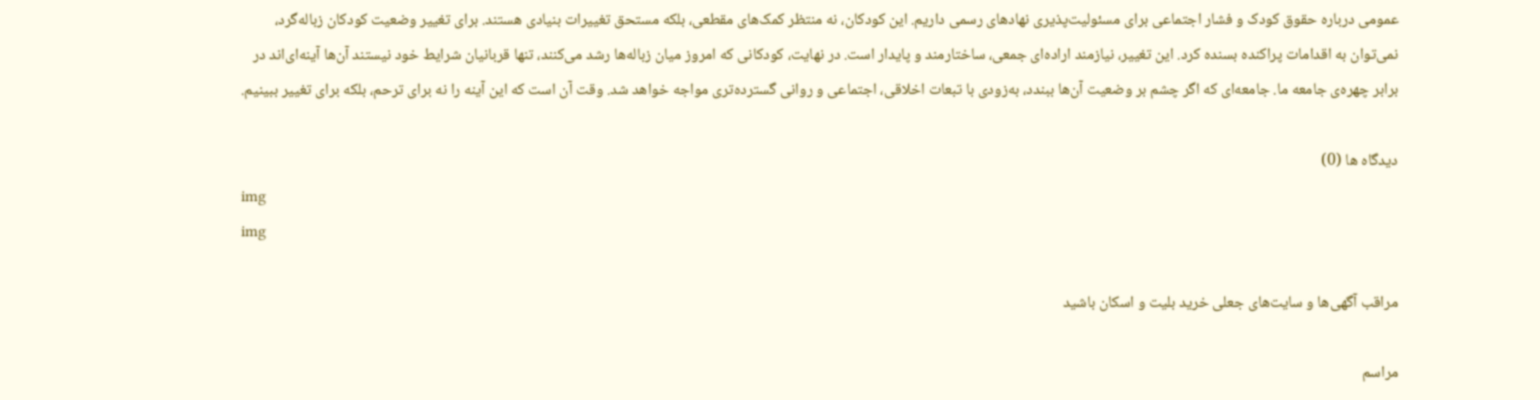عمومی درباره حقوق کودک و فشار اجتماعی برای مسئولیت‌پذیری نهادهای رسمی داریم. این کودکان، نه منتظر کمک‌های مقطعی، بلکه مستحق تغییرات بنیادی‌ هستند. برای تغییر وضعیت کودکان زباله‌گرد، نمی‌توان به اقدامات پراکنده بسنده کرد. این تغییر، نیازمند اراده‌ای جمعی، ساختارمند و پایدار است. در نهایت، کودکانی که امروز میان زباله‌ها رشد می‌کنند، تنها قربانیان شرایط خود نیستند آن‌ها آینه‌ای‌اند در برابر چهره‌ی جامعه ما. جامعه‌ای که اگر چشم بر وضعیت آن‌ها ببندد، به‌زودی با تبعات اخلاقی، اجتماعی و روانی گسترده‌تری مواجه خواهد شد. وقت آن است که این آینه را نه برای ترحم، بلکه برای تغییر ببینیم.

دیدگاه ها (0)
img
img

مراقب آگهی‌ها و سایت‌های جعلی خرید بلیت و اسکان باشید

مراسم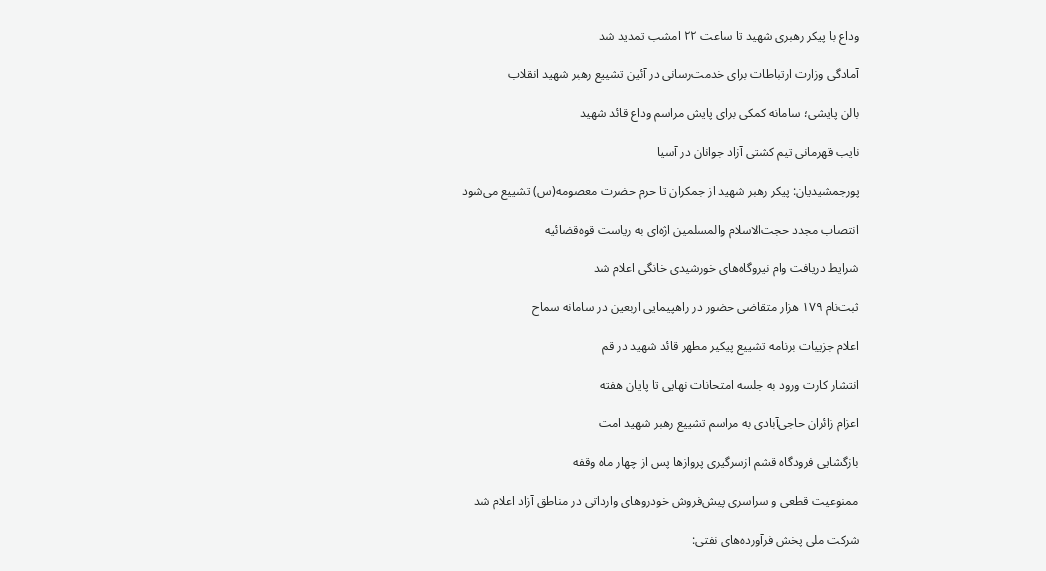وداع با پیکر رهبری شهید تا ساعت ۲۲ امشب تمدید شد

آمادگی وزارت ارتباطات برای خدمت‌رسانی در آئین تشییع رهبر شهید انقلاب

بالن پایشی؛ سامانه کمکی برای پایش مراسم وداع قائد شهید

نایب قهرمانی تیم کشتی آزاد جوانان در آسیا

پورجمشیدیان: پیکر رهبر شهید از جمکران تا حرم حضرت معصومه(س) تشییع می‌شود

انتصاب مجدد حجت‌الاسلام والمسلمین اژه‌ای به ریاست قوه‌قضائیه

شرایط دریافت وام نیروگاه‌های خورشیدی خانگی اعلام شد

ثبت‌نام ۱۷۹ هزار متقاضی حضور در راهپیمایی اربعین در سامانه سماح

اعلام جزییات برنامه تشییع پیکیر مطهر قائد شهید در قم

انتشار کارت ورود به جلسه امتحانات نهایی تا پایان هفته

اعزام زائران حاجی‌آبادی به مراسم تشییع رهبر شهید امت

بازگشایی فرودگاه قشم ازسرگیری پرواز‌ها پس از چهار ماه وقفه

ممنوعیت قطعی و سراسری پیش‌فروش خودروهای وارداتی در مناطق آزاد اعلام شد

شرکت ملی پخش فرآورده‌های نفتی: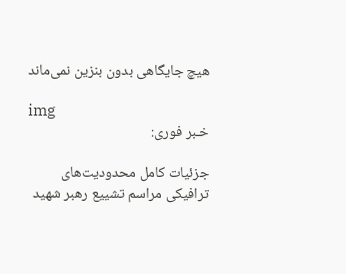هیچ جایگاهی بدون بنزین نمی‌ماند

img
خـبر فوری:

جزئیات کامل محدودیت‌های ترافیکی مراسم تشییع رهبر شهید